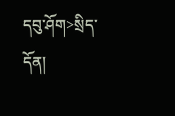དབུ་ཤོག>སྲིད་དོན།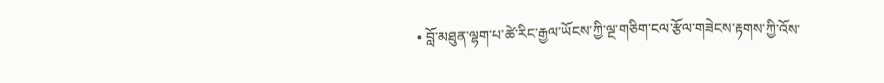• བློ་མཐུན་ལྷག་པ་ཚེ་རིང་རྒྱལ་ཡོངས་ཀྱི་ལྔ་གཅིག་ངལ་རྩོལ་གཟེངས་རྟགས་ཀྱི་འོས་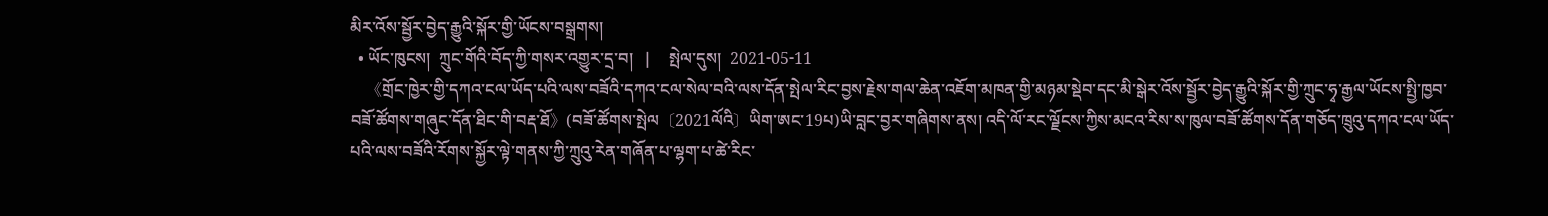མིར་འོས་སྦྱོར་བྱེད་རྒྱུའི་སྐོར་གྱི་ཡོངས་བསྒྲགས།
  • ཡོང་ཁུངས།  ཀྲུང་གོའི་བོད་ཀྱི་གསར་འགྱུར་དྲ་བ།   |     སྤེལ་དུས།  2021-05-11
    《གྲོང་ཁྱེར་གྱི་དཀའ་ངལ་ཡོད་པའི་ལས་བཟོའི་དཀའ་ངལ་སེལ་བའི་ལས་དོན་སྤེལ་རིང་བྱས་རྗེས་གལ་ཆེན་འཇོག་མཁན་གྱི་མཉམ་སྡེབ་དང་མི་སྒེར་འོས་སྦྱོར་བྱེད་རྒྱུའི་སྐོར་གྱི་ཀྲུང་ཧྭ་རྒྱལ་ཡོངས་སྤྱི་ཁྱབ་བཟོ་ཚོགས་གཞུང་དོན་ཐིང་གི་བརྡ་ཐོ》(བཟོ་ཚོགས་སྤེལ〔2021ལོའི〕ཡིག་ཨང་19པ)ཡི་བླང་བྱར་གཞིགས་ནས། འདི་ལོ་རང་ལྗོངས་ཀྱིས་མངའ་རིས་ས་ཁུལ་བཟོ་ཚོགས་དོན་གཅོད་ཁྲུའུ་དཀའ་ངལ་ཡོད་པའི་ལས་བཟོའི་རོགས་སྐྱོར་ལྟེ་གནས་ཀྱི་ཀྲུའུ་རེན་གཞོན་པ་ལྷག་པ་ཚེ་རིང་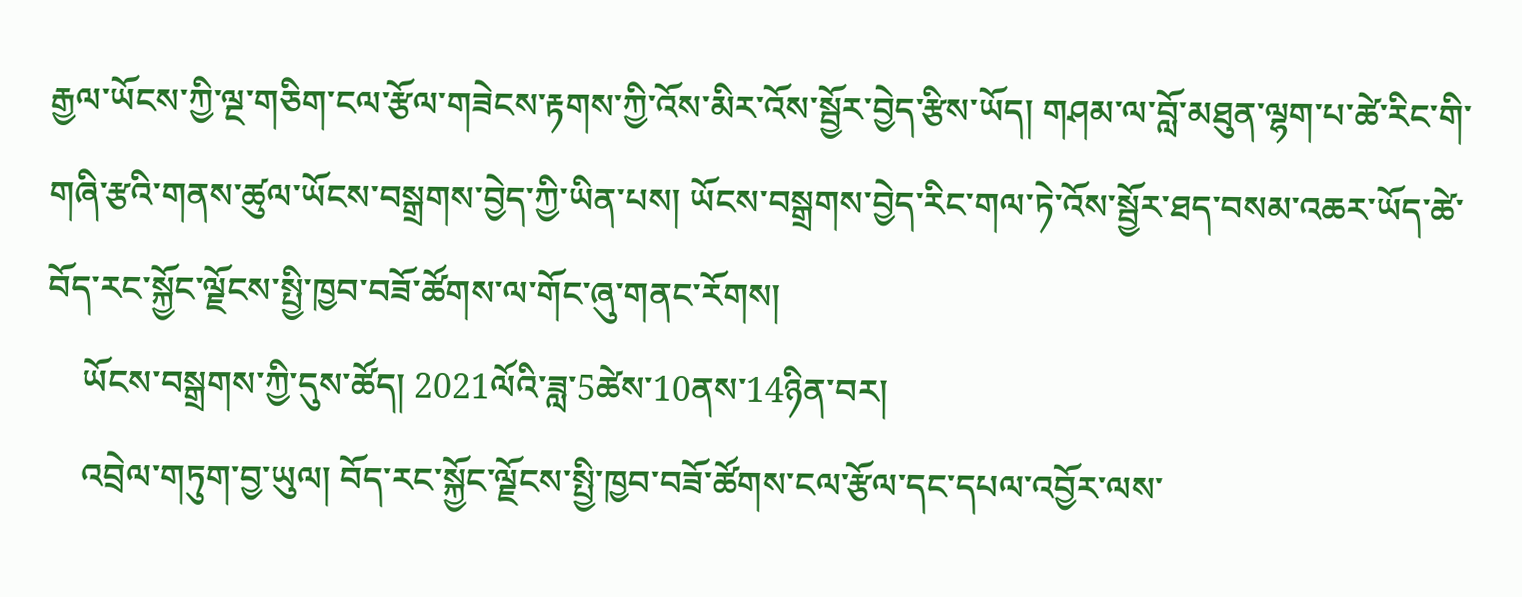རྒྱལ་ཡོངས་ཀྱི་ལྔ་གཅིག་ངལ་རྩོལ་གཟེངས་རྟགས་ཀྱི་འོས་མིར་འོས་སྦྱོར་བྱེད་རྩིས་ཡོད། གཤམ་ལ་བློ་མཐུན་ལྷག་པ་ཚེ་རིང་གི་གཞི་རྩའི་གནས་ཚུལ་ཡོངས་བསྒྲགས་བྱེད་ཀྱི་ཡིན་པས། ཡོངས་བསྒྲགས་བྱེད་རིང་གལ་ཏེ་འོས་སྦྱོར་ཐད་བསམ་འཆར་ཡོད་ཚེ་བོད་རང་སྐྱོང་ལྗོངས་སྤྱི་ཁྱབ་བཟོ་ཚོགས་ལ་གོང་ཞུ་གནང་རོགས།
    ཡོངས་བསྒྲགས་ཀྱི་དུས་ཚོད། 2021ལོའི་ཟླ་5ཚེས་10ནས་14ཉིན་བར།
    འབྲེལ་གཏུག་བྱ་ཡུལ། བོད་རང་སྐྱོང་ལྗོངས་སྤྱི་ཁྱབ་བཟོ་ཚོགས་ངལ་རྩོལ་དང་དཔལ་འབྱོར་ལས་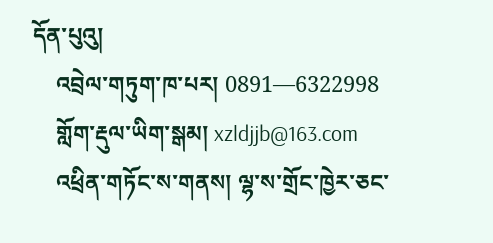དོན་པུའུ།
    འབྲེལ་གཏུག་ཁ་པར། 0891—6322998
    གློག་རྡུལ་ཡིག་སྒམ། xzldjjb@163.com
    འཕྲིན་གཏོང་ས་གནས། ལྷ་ས་གྲོང་ཁྱེར་ཅང་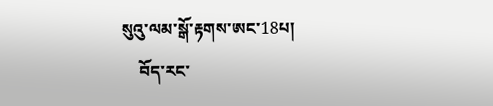སུའུ་ལམ་སྒོ་རྟགས་ཨང་18པ།
    བོད་རང་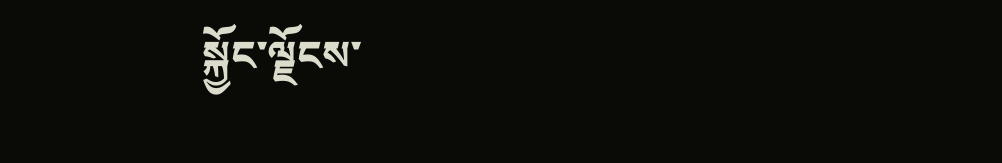སྐྱོང་ལྗོངས་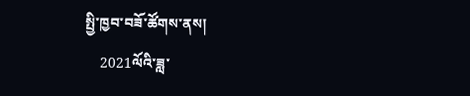སྤྱི་ཁྱབ་བཟོ་ཚོགས་ནས།
    2021ལོའི་ཟླ་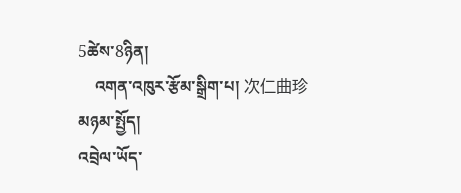5ཚེས་8ཉིན།
    འགན་འཁུར་རྩོམ་སྒྲིག་པ། 次仁曲珍
མཉམ་སྤྱོད།
འབྲེལ་ཡོད་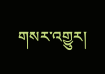གསར་འགྱུར།